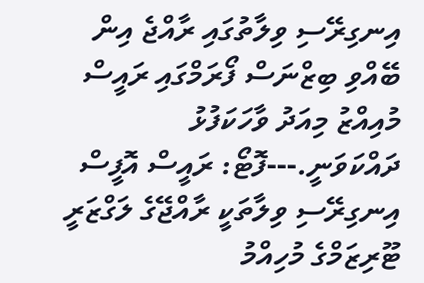އިނގިރޭސި ވިލާތުގައި ރާއްޖެ އިން ބޭއްވި ބިޒްނަސް ފޯރަމްގައި ރައީސް މުއިއްޒު މިއަދު ވާހަކަފުޅު ދައްކަވަނީ.---ފޮޓޯ: ރައީސް އޮފީސް
އިނގިރޭސި ވިލާތަކީ ރާއްޖޭގެ ލަގްޒަރީ ޓޫރިޒަމްގެ މުހިއްމު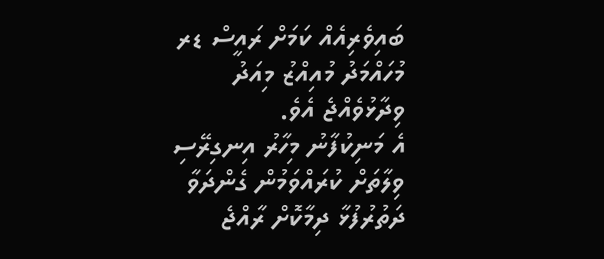ބައިވެރިއެއް ކަމަށް ރައީސް ޑރ މުހައްމަދު މުއިއްޒު މިއަދު ވިދާޅުވެއްޖެ އެވެ.
އެ މަނިކުފާނު މިހާރު އިނގިރޭސި ވިލާތަށް ކުރައްވަމުން ގެންދަވާ ދަތުރުފުޅާ ދިމާކޮށް ރާއްޖެ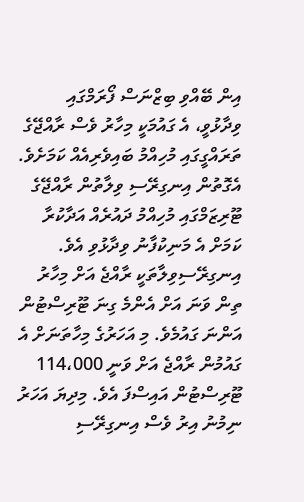އިން ބޭއްވި ބިޒްނަސް ފޯރަމްގައި ވިދާޅުވީ، އެ ގައުމަކީ މިހާރު ވެސް ރާއްޖޭގެ ތަރައްގީގައި މުހިއްމު ބައިވެރިއެއް ކަމަށެވެ. އެގޮތުން އިނގިރޭސި ވިލާތުން ރާއްޖޭގެ ޓޫރިޒަމްގައި މުހިއްމު ދައުރެއް އަދާކުރާ ކަމަށް އެ މަނިކުފާނު ވިދާޅުވި އެވެ.
އިނގިރޭސިވިލާތަކީ ރާއްޖެ އަށް މިހާރު ތިން ވަނަ އަށް އެންމެ ގިނަ ޓޫރިސްޓުން އަންނަ ގައުމެވެ. މި އަހަރުގެ މިހާތަނަށް އެ ގައުމުން ރާއްޖެ އަށް ވަނީ 114،000 ޓޫރިސްޓުން އައިސްފަ އެވެ. މިދިޔަ އަހަރު ނިމުނު އިރު ވެސް އިނގިރޭސި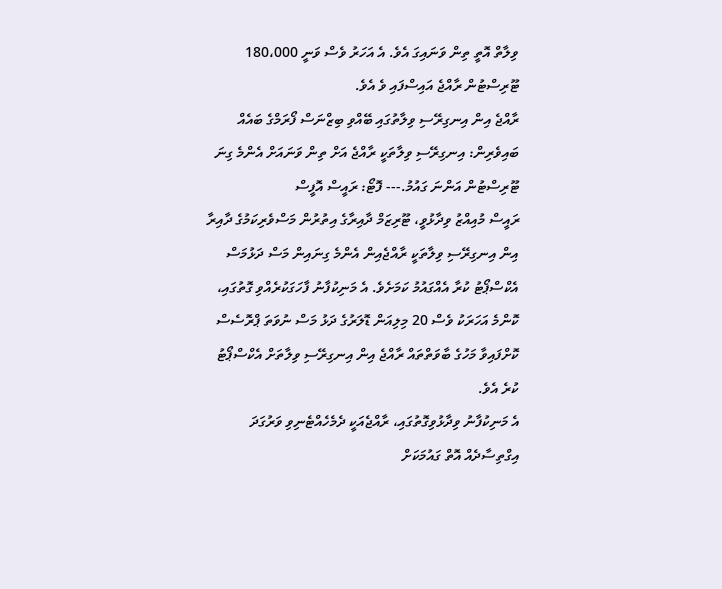ވިލާތް އޮތީ ތިން ވަނައިގަ އެވެ. އެ އަހަރު ވެސް ވަނީ 180،000 ޓޫރިސްޓުން ރާއްޖެ އައިސްފައި ވެ އެވެ.
ރާއްޖެ އިން އިނގިރޭސި ވިލާތުގައި ބޭއްވި ބިޒްނަސް ފޯރަމްގެ ބައެއް ބައިވެރިން: އިނގިރޭސި ވިލާތަކީ ރާއްޖެ އަށް ތިން ވަނައަށް އެންމެ ގިނަ ޓޫރިސްޓުން އަންނަ ގައުމު.--- ފޮޓޯ: ރައީސް އޮފީސް
ރައީސް މުއިއްޒު ވިދާޅުވީ، ޓޫރިޒަމް ދާއިރާގެ އިތުރުން މަސްވެރިކަމުގެ ދާއިރާ އިން އިނގިރޭސި ވިލާތަކީ ރާއްޖެއިން އެންމެ ގިނައިން މަސް ދަޅުމަސް އެކްސްޕޯޓު ކުރާ އެއްގައުމު ކަމަށެވެ. އެ މަނިކުފާނު ފާހަގަކުރެއްވި ގޮތުގައި، ކޮންމެ އަހަރަކު ވެސް 20 މިލިއަން ޑޮލަރުގެ ދަޅު މަސް ނުވަތަ ޕްރޮސެސް ކޮށްފައިވާ މަހުގެ ބާވަތްތައް ރާއްޖެ އިން އިނގިރޭސި ވިލާތަށް އެކްސްޕޯޓު ކުރެ އެވެ.
އެ މަނިކުފާނު ވިދާޅުވިގޮތުގައި، ރާއްޖެއަކީ ދެމެހެއްޓެނިވި ވަރުގަދަ އިގްތިސާދެއް އޮތް ގައުމަކަށް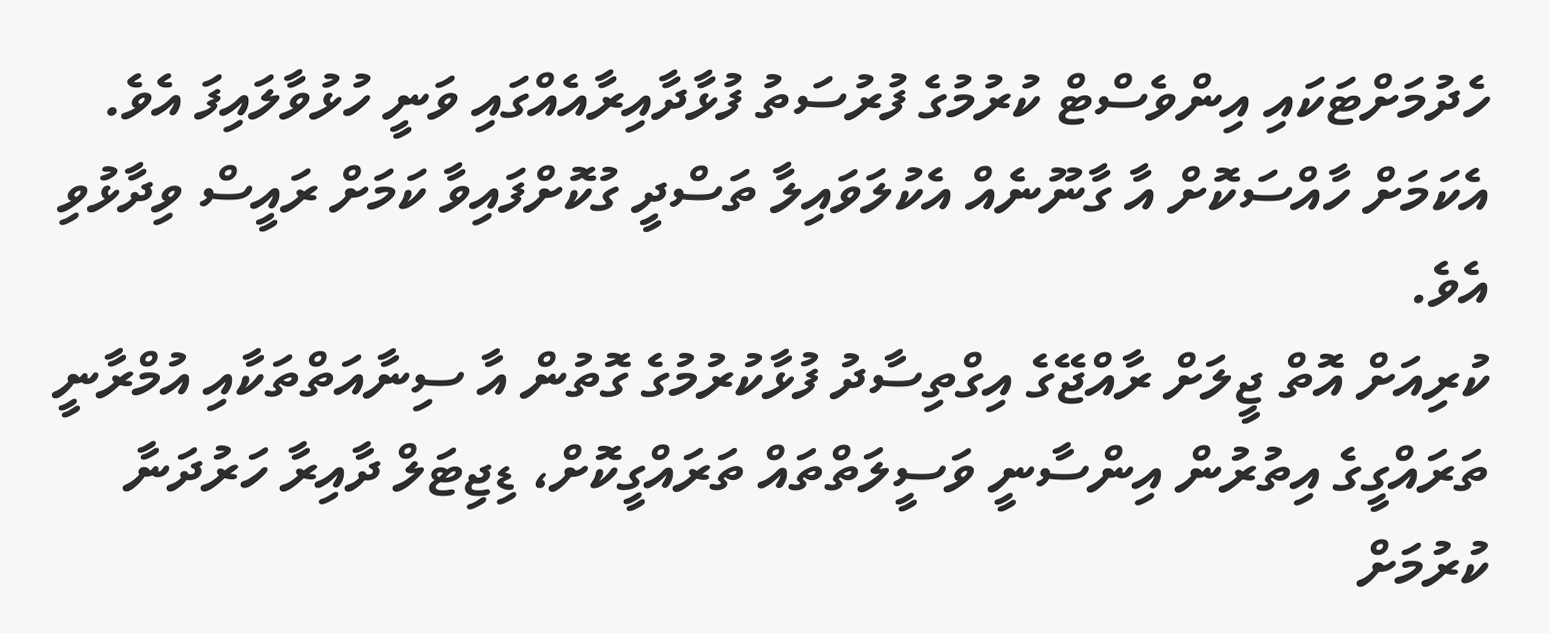ހެދުމަށްޓަކައި އިންވެސްޓް ކުރުމުގެ ފުރުސަތު ފުޅާދާއިރާއެއްގައި ވަނީ ހުޅުވާލައިފަ އެވެ. އެކަމަށް ހާއްސަކޮށް އާ ގާނޫނެއް އެކުލަވައިލާ ތަސްދީ ގުކޮށްފައިވާ ކަމަށް ރައީސް ވިދާޅުވި އެވެ.
ކުރިއަށް އޮތް ޖީލަށް ރާއްޖޭގެ އިގްތިސާދު ފުޅާކުރުމުގެ ގޮތުން އާ ސިނާއަތްތަކާއި އުމްރާނީ ތަރައްގީގެ އިތުރުން އިންސާނީ ވަސީލަތްތައް ތަރައްގީކޮށް، ޑިޖިޓަލް ދާއިރާ ހަރުދަނާ ކުރުމަށް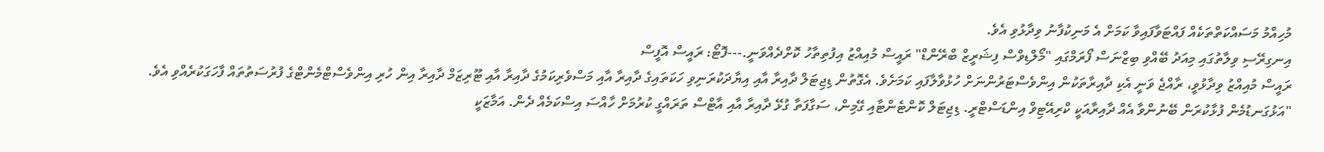މުހިއްމު މަސައްކަތްތަކެއް ފައްޓަވާފައިވާ ކަމަށް އެ މަނިކުފާނު ވިދާޅުވި އެވެ.
އިނގިރޭސި ވިލާތުގައި މިއަދު ބޭއްވި ބިޒްނަސް ފޯރަމްގައި "މޯލްޑިވްސް ފިޝަރީޒް ބްރޭންޑް" ރައީސް މުއިއްޒު އިފުތިތާހު ކޮށްދެއްވަނީ.---ފޮޓޯ: ރައީސް އޮފީސް
ރައީސް މުއިއްޒު ވިދާޅުވީ، ރާއްޖެ ވަނީ އެކި ދާއިރާތަކުން އިންވެސްޓަރުންނަށް ހުޅުވާލާފައި ކަމަށެވެ. އެގޮތުން ޑިޖިޓަލް ދާއިރާ އާއި އިޔާދަކުރަނިވި ހަކަތައިގެ ދާއިރާ އާއި މަސްވެރިކަމުގެ ދާއިރާ އާއި ޓޫރިޒަމް ދާއިރާ އިން ހުރި އިންވެސްޓްމެންޓްގެ ފުރުސަތުތައް ފާހަގަކުރެއްވި އެވެ.
"އަޅުގަނޑުމެން ފުޅާކުރަން ބޭނުންވާ އެއް ދާއިރާއަކީ ކްރިއޭޓިވް އިންޑަސްޓްރީ. ޑިޖިޓަލް ކޮންޓެންޓާއި ގޭމިން، ސަގާފަތާ ގުޅޭ ދާއިރާ އާއި އާޓްސް ތަރައްގީ ކުރުމަށް ހާއްސަ އިސްކަމެއް ދެން. އަމާޒަކީ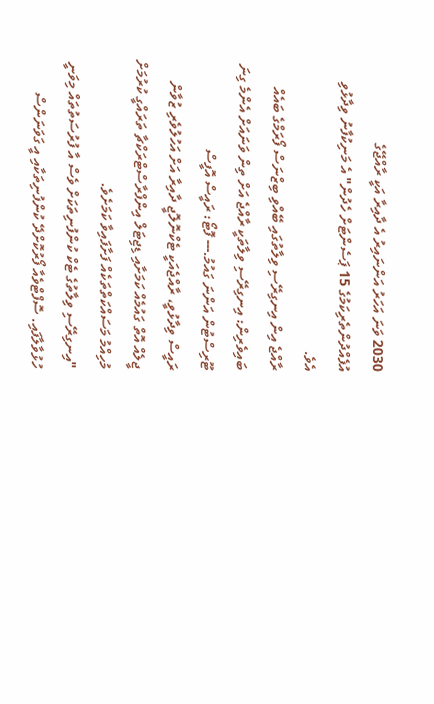2030 ވަނަ އަހަރު އަންނައިރު އެ ދާއިރާ އަކީ ރާއްޖޭގެ އުފެއްދުންތެރިކަމުގެ 15 ޕަސެންޓަށް ހެދުން" އެ މަނިކުފާނު ވިދާޅުވި އެވެ.
ރާއްޖެ އިން އިނގިރޭސި ވިލާތުގައި ބޭއްވި ބިޒްނަސް ފޯރަމްގެ ބައެއް ބައިވެރިން: އިނގިރޭސި ވިލާތަކީ ރާއްޖެ އަށް ތިން ވަނައަށް އެންމެ ގިނަ ޓޫރިސްޓުން އަންނަ ގައުމު.--- ފޮޓޯ: ރައީސް އޮފީސް
ރައީސް ވިދާޅުވީ، ރާއްޖެއަކީ ޓެކްނޮލޮޖީ ދާއިރާ އަށް އަހުލުވެރި ޒުވާން ޖީލެއް އޮތް ގައުމެއް ކަމަށާއި ޑިޖިޓަލް އިންފްރާސްޓްރަކްޗާ ތަރައްގީ ކުރުމަށް މުހިއްމު މަސައްކަތްތަކެއް ފަށާފައިވާ ކަމަށެވެ.
"އިނގިރޭސި ވިލާތުގެ ޓެކް ކުންފުނިތަކަށް ވެސް އާ ފުރުސަތުތައް މިވަނީ ހުޅުވާލާފައި. ސޮފްޓްވެއާ ފޯރުކޮށްދޭ ކުންފުނިތަކާއި އީ ގަވަނަންސް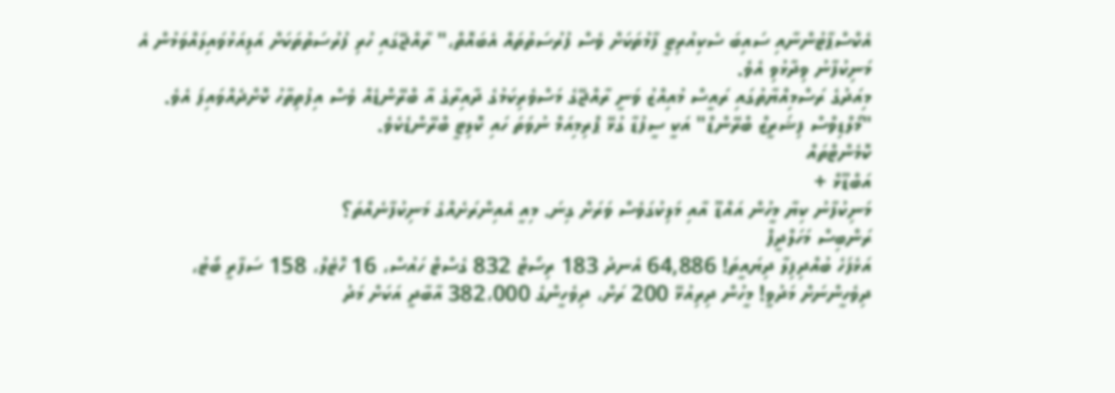އެކްސްޕާޓުންނާއި ސައިބަ ސެކިއުރިޓީ ފާމުތަކަށް ވެސް ފުރުސަތުތައް އެބައޮތް،" ރާއްޖޭގައި ހުރި ފުރުސަތުތަކަށް އަލިއަޅުވައިލައްވަމުން އެ މަނިކުފާނު ވިދާޅުވި އެވެ.
މިއަދުގެ ރަސްމިއްޔާތުގައި ރައީސް މުއިއްޒު ވަނީ ރާއްޖޭގެ މަސްވެރިކަމުގެ ދާއިރާގެ އާ ބްރޭންޑެއް ވެސް އިފުތިތާހު ކޮށްދެއްވައިފަ އެވެ. "މޯލްޑިވްސް ފިޝަރީޒް ބްރޭންޑް" އަކީ ސީފުޑާ ގުޅޭ ޕްރިމިއަމް ނުވަތަ ހައި ކޮލިޓީ ބްރޭންޑެކެވެ.
ކޮމެންޓްތައް
އަބްޑޫޅް +
މަނިކުފާނު ކިޔާ މީހުން އައްޑޫ އާއި މަލިކުގަވެސް ވަރަށް ގިނަ. މިއީ އެއިންރަށެއްގެ މަނިކުފާނެއްތަ؟
ރަންބިސް މަހަލްދީފް
އަޅެފަހެ ބުއްދިފިލާ ދިޔައީތަ! 64,886 އެނދު 183 ރިސޯޓް 832 ގެސްޓް ހައުސް، 16 ހޮޓެލް، 158 ސަފާރީ ބޯޓު، ދިވެހީންނަށް މަދުވީ! މީހުން ދިރިއުޅޭ 200 ރަށް، ދިވެހީންގެ 382،000 އާބާދީ އަކަށް މަދު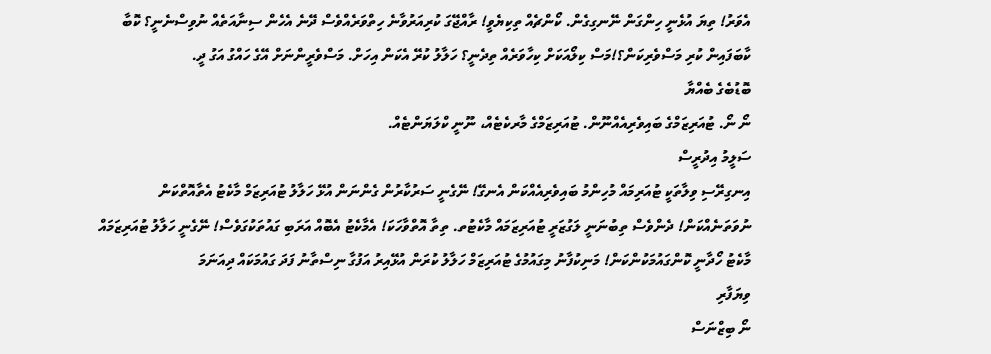އެވަރު! ތިޔަ އުޅެނީ ހިންގަން ނޭނގިގެން. ކޯންޗެއް ތިކިޔެވީ! ރާއްޖޭގަ ކުރިއަރުވާނެ ހިތްވަރެއްވެސް ދޭނެ އެހެން ސިނާއަތެއް ނުވިސްނެނީ؟ ކޮބާ ކާބަފައިން ކުރި މަސްވެރިކަން؟!މަސް ކިލޯއަކަށް ކިހާވަރެއް ތިދެނީ؟ ހަލާލު ކުރޭ އެކަން އިހަށް. މަސްވެރީންނަށް އޭގެ ހައްގު އަގު ދީ.
ބޮޑުބެގެ ބެއްޔާ
ނޯ ނޯ. ޓުއަރިޒަމްގެ ބައިވެރިއެއްނޫން. ޓުއަރިޒަމްގެ މާރކެޓެއް، ނޫނީ ކްލަޔަންޓެއް.
ސަލީމު އިދުރީސް
އިނގިރޭސި ވިލާތަކީ ޓުއަރިމައް މުހިންމު ބައިވެރިއެއްކަން އެނގޭ! ނޭގެނީ ސަރުކާރުން ގެންނަން އުޅޭ ހަލާލު ޓުއަރިޒަމް މާކެޓު އެތާއޮތްކަން ނުވަތަނެއްކަން! ދެންވެސް ތިބުނަނީ ލަގުޒަރީ ޓުއަރިޒަމައް މާކެޓުތ. ތިތާ އޮތްވާހަކަ! އެމާކެޓު އެބޮއް އަރަބި ގައުތަކުގަވެސް! ނޭގެނީ ހަލާލު ޓުއަރިޒަމައް މާކެޓު ހޯދާނީ ކޮންގައުމަކުންކަން! މަނިކުފާނު މިގައުމުގެ ޓުއަރިޒަމް ހަލާލު ކުރަން އުޅޭއިރު އަފުގާ ނިސްތާނު ފަދަ ގައުމަކައް ދިއަނަމަ
ވިޔަފާރި
ނޯ ބިޒްނަސް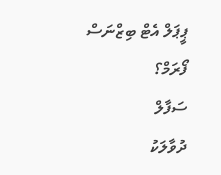ޕީޕަލް އެޓް ބިޒްނަސް ފޯރަމް؟
ސަފާލް
ދުވާލަކު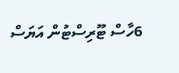6ހާސް ޓޫރިސްޓުން އަޔަސް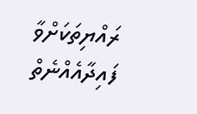ރައްޔިތަކަށްވާ ފައިދާއެއްނެތް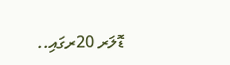ޑޮލަރ 20ރގައި..